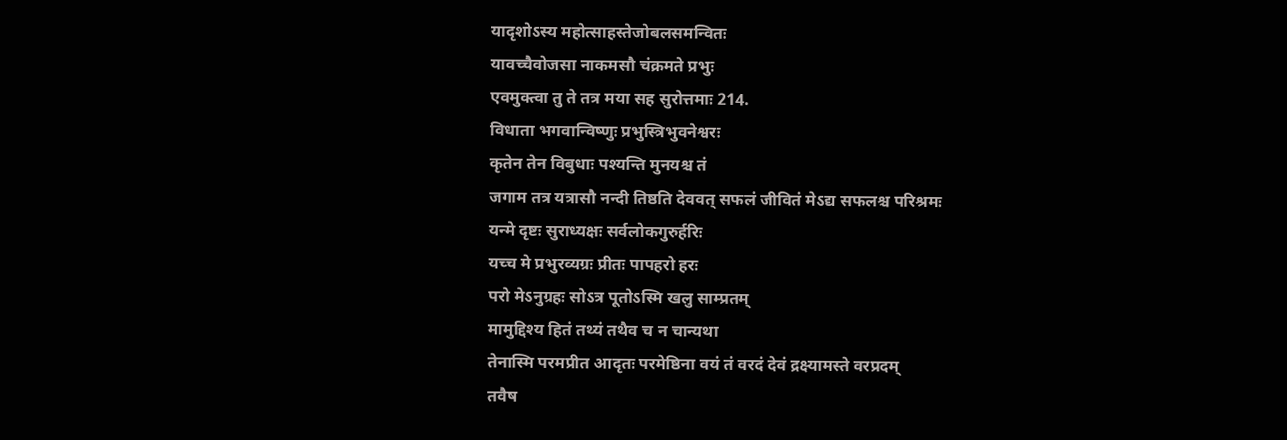यादृशोऽस्य महोत्साहस्तेजोबलसमन्वितः
यावच्चैवोजसा नाकमसौ चंक्रमते प्रभुः
एवमुक्त्वा तु ते तत्र मया सह सुरोत्तमाः 214.
विधाता भगवान्विष्णुः प्रभुस्त्रिभुवनेश्वरः
कृतेन तेन विबुधाः पश्यन्ति मुनयश्च तं
जगाम तत्र यत्रासौ नन्दी तिष्ठति देववत् सफलं जीवितं मेऽद्य सफलश्च परिश्रमः
यन्मे दृष्टः सुराध्यक्षः सर्वलोकगुरुर्हरिः
यच्च मे प्रभुरव्यग्रः प्रीतः पापहरो हरः
परो मेऽनुग्रहः सोऽत्र पूतोऽस्मि खलु साम्प्रतम्
मामुद्दिश्य हितं तथ्यं तथैव च न चान्यथा
तेनास्मि परमप्रीत आदृतः परमेष्ठिना वयं तं वरदं देवं द्रक्ष्यामस्ते वरप्रदम्
तवैष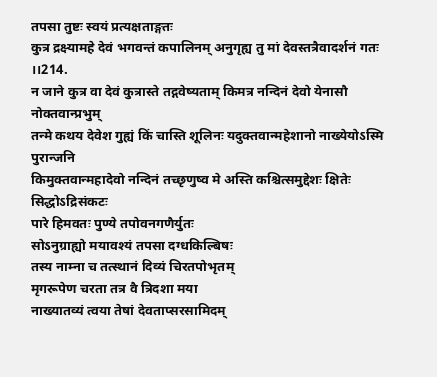तपसा तुष्टः स्वयं प्रत्यक्षताङ्गतः
कुत्र द्रक्ष्यामहे देवं भगवन्तं कपालिनम् अनुगृह्य तु मां देवस्तत्रैवादर्शनं गतः ।।214.
न जाने कुत्र वा देवं कुत्रास्ते तद्गवेष्यताम् किमत्र नन्दिनं देवो येनासौ नोक्तवान्प्रभुम्
तन्मे कथय देवेश गुह्यं किं चास्ति शूलिनः यदुक्तवान्महेशानो नाख्येयोऽस्मि पुरान्जनि
किमुक्तवान्महादेवो नन्दिनं तच्छृणुष्व मे अस्ति कश्चित्समुद्देशः क्षितेः सिद्धोऽद्रिसंकटः
पारे हिमवतः पुण्ये तपोवनगणैर्युतः
सोऽनुग्राह्यो मयावश्यं तपसा दग्धकिल्बिषः
तस्य नाम्ना च तत्स्थानं दिव्यं चिरतपोभृतम्
मृगरूपेण चरता तत्र वै त्रिदशा मया
नाख्यातव्यं त्वया तेषां देवताप्सरसामिदम्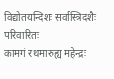विद्योतयन्दिशः सर्वास्त्रिदशैः परिवारितः
कामगं रथमारुह्य महेन्द्रः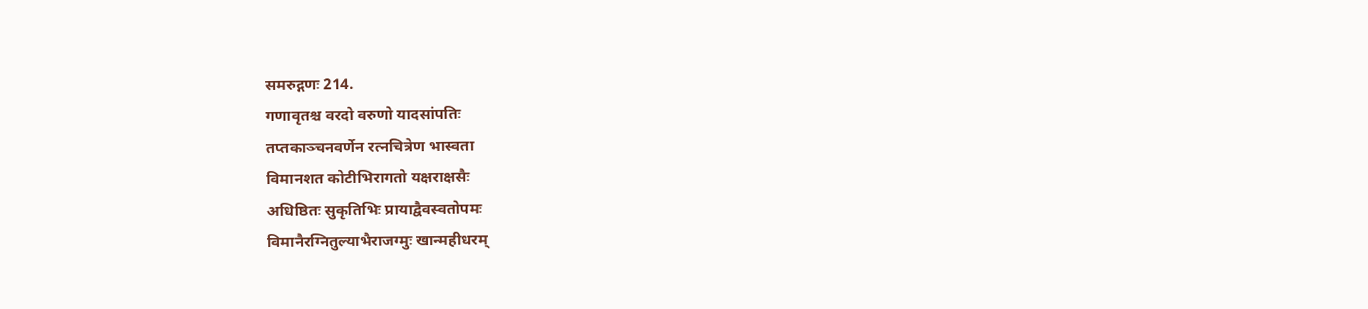समरुद्गणः 214.
गणावृतश्च वरदो वरुणो यादसांपतिः
तप्तकाञ्चनवर्णेन रत्नचित्रेण भास्वता
विमानशत कोटीभिरागतो यक्षराक्षसैः
अधिष्ठितः सुकृतिभिः प्रायाद्वैवस्वतोपमः
विमानैरग्नितुल्याभैराजग्मुः खान्महीधरम्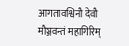आगतावश्विनौ देवौ मौञ्जवन्तं महागिरिम्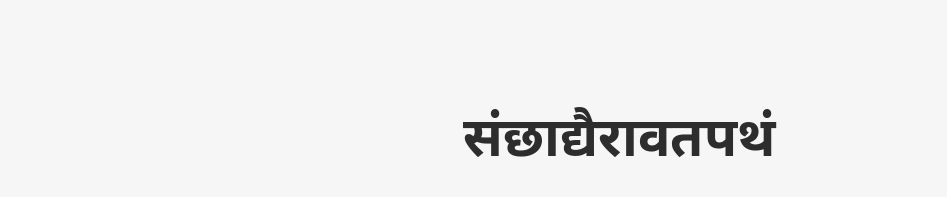संछाद्यैरावतपथं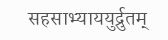सहसाभ्याययुर्द्रुतम्